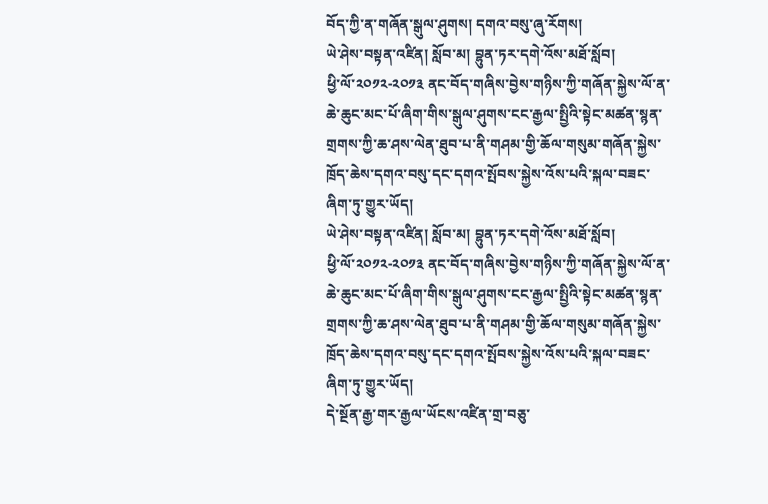བོད་ཀྱི་ན་གཞོན་སྒུལ་ཤུགས། དགའ་བསུ་ཞུ་རོགས།
ཡེ་ཤེས་བསྟན་འཛིན། སློབ་མ། བྷུན་ཏར་དགེ་འོས་མཐོ་སློབ།
ཕྱི་ལོ་༢༠༡༢-༢༠༡༣ ནང་བོད་གཞིས་བྱེས་གཉིས་ཀྱི་གཞོན་སྐྱེས་ལོ་ན་ཆེ་ཆུང་མང་པོ་ཞིག་གིས་སྒུལ་ཤུགས་ངང་རྒྱལ་སྤྱིའི་སྟེང་མཚན་སྙན་གྲགས་ཀྱི་ཆ་ཤས་ལེན་ཐུབ་པ་ནི་གཤམ་གྱི་ཆོལ་གསུམ་གཞོན་སྐྱེས་ཁྲོད་ཆེས་དགའ་བསུ་དང་དགའ་སྤོབས་སྐྱེས་འོས་པའི་སྐལ་བཟང་ཞིག་ཏུ་གྱུར་ཡོད།
ཡེ་ཤེས་བསྟན་འཛིན། སློབ་མ། བྷུན་ཏར་དགེ་འོས་མཐོ་སློབ།
ཕྱི་ལོ་༢༠༡༢-༢༠༡༣ ནང་བོད་གཞིས་བྱེས་གཉིས་ཀྱི་གཞོན་སྐྱེས་ལོ་ན་ཆེ་ཆུང་མང་པོ་ཞིག་གིས་སྒུལ་ཤུགས་ངང་རྒྱལ་སྤྱིའི་སྟེང་མཚན་སྙན་གྲགས་ཀྱི་ཆ་ཤས་ལེན་ཐུབ་པ་ནི་གཤམ་གྱི་ཆོལ་གསུམ་གཞོན་སྐྱེས་ཁྲོད་ཆེས་དགའ་བསུ་དང་དགའ་སྤོབས་སྐྱེས་འོས་པའི་སྐལ་བཟང་ཞིག་ཏུ་གྱུར་ཡོད།
དེ་སྔོན་རྒྱ་གར་རྒྱལ་ཡོངས་འཛིན་གྲ་བཅུ་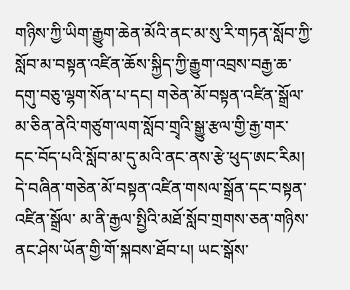གཉིས་ཀྱི་ཡིག་རྒྱུག་ཆེན་མོའི་ནང་མ་སུ་རི་གཏན་སློབ་ཀྱི་སློབ་མ་བསྟན་འཛིན་ཆོས་སྐྱིད་ཀྱི་རྒྱུག་འབྲས་བརྒྱ་ཆ་དགུ་བཅུ་ལྷག་སོན་པ་དང། གཅེན་མོ་བསྟན་འཛིན་སྒྲོལ་མ་ཅིན་ནེའི་གཙུག་ལག་སློབ་གྲྭའི་སྒྱུ་རྩལ་གྱི་རྒྱ་གར་དང་བོད་པའི་སློབ་མ་དུ་མའི་ནང་ནས་རྩེ་ཕུད་ཨང་རིམ། དེ་བཞིན་གཅེན་མོ་བསྟན་འཛིན་གསལ་སྒྲོན་དང་བསྟན་འཛིན་སྒྲོལ་ མ་ནི་རྒྱལ་སྤྱིའི་མཐོ་སློབ་གྲགས་ཅན་གཉིས་ནང་ཤེས་ཡོན་གྱི་གོ་སྐབས་ཐོབ་པ། ཡང་སྒོས་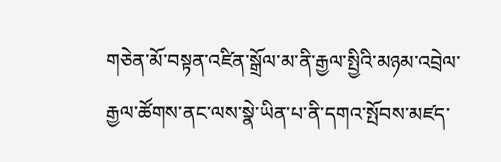གཅེན་མོ་བསྟན་འཛིན་སྒྲོལ་མ་ནི་རྒྱལ་སྤྱིའི་མཉམ་འབྲེལ་རྒྱལ་ཚོགས་ནང་ལས་སྣེ་ཡིན་པ་ནི་དགའ་སྤོབས་མཛད་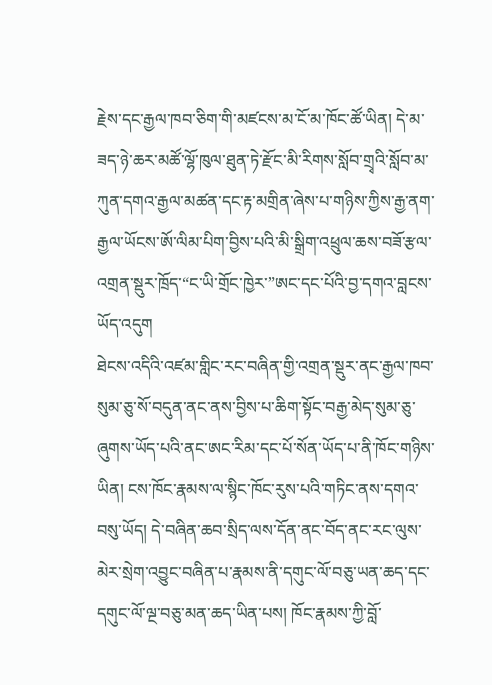རྗེས་དང་རྒྱལ་ཁབ་ཅིག་གི་མཛངས་མ་ངོ་མ་ཁོང་ཚོ་ཡིན། དེ་མ་ཟད་ཉེ་ཆར་མཚོ་ལྷོ་ཁུལ་ཐུན་ཏེ་རྫོང་མི་རིགས་སློབ་གྲྭའི་སློབ་མ་ཀུན་དགའ་རྒྱལ་མཚན་དང་རྟ་མགྲིན་ཞེས་པ་གཉིས་ཀྱིས་རྒྱ་ནག་རྒྱལ་ཡོངས་ཨོ་ལིམ་པིག་བྱིས་པའི་མི་སྒྲིག་འཕྲུལ་ཆས་བཟོ་རྩལ་འགྲན་སྡུར་ཁྲོད་“ང་ཡི་གྲོང་ཁྱེར་”ཨང་དང་པོའི་བྱ་དགའ་བླངས་ཡོད་འདུག
ཐེངས་འདིའི་འཛམ་གླིང་རང་བཞིན་གྱི་འགྲན་སྡུར་ནང་རྒྱལ་ཁབ་སུམ་ཅུ་སོ་བདུན་ནང་ནས་བྱིས་པ་ཆིག་སྟོང་བརྒྱ་མེད་སུམ་ཅུ་ཞུགས་ཡོད་པའི་ནང་ཨང་རིམ་དང་པོ་སོན་ཡོད་པ་ནི་ཁོང་གཉིས་ཡིན། ངས་ཁོང་རྣམས་ལ་སྙིང་ཁོང་རུས་པའི་གཏིང་ནས་དགའ་བསུ་ཡོད། དེ་བཞིན་ཆབ་སྲིད་ལས་དོན་ནང་བོད་ནང་རང་ལུས་མེར་སྲེག་འབྱུང་བཞིན་པ་རྣམས་ནི་དགུང་ལོ་བཅུ་ཡན་ཆད་དང་དགུང་ལོ་ལྔ་བཅུ་མན་ཆད་ཡིན་པས། ཁོང་རྣམས་ཀྱི་བློ་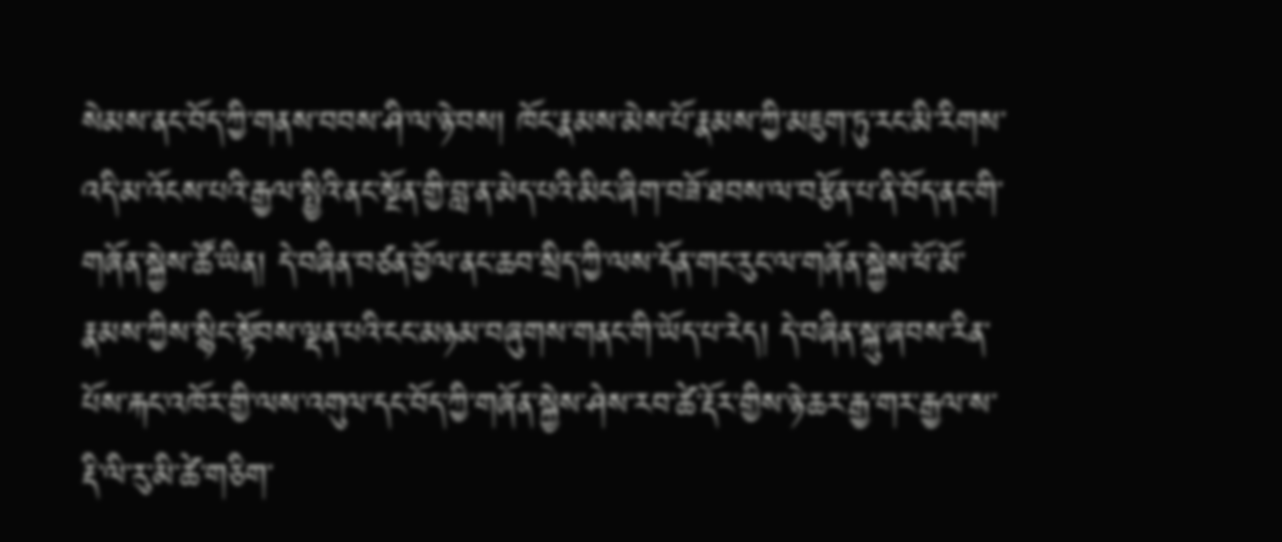སེམས་ནང་བོད་ཀྱི་གནས་བབས་ཤི་ལ་ཉེ་བས། ཁོང་རྣམས་མེས་པོ་རྣམས་ཀྱི་མཇུག་ཏུ་རང་མི་རིགས་འདི་མ་འོངས་པའི་རྒྱལ་སྤྱིའི་ནང་སྔོན་གྱི་བླ་ན་མེད་པའི་མིང་ཞིག་བཟོ་ཐབས་ལ་བརྩོན་པ་ནི་བོད་ནང་གི་གཞོན་སྐྱེས་ཚོ་ཡིན། དེ་བཞིན་བཙན་བྱོལ་ནང་ཆབ་སྲིད་ཀྱི་ལས་དོན་གང་རུང་ལ་གཞོན་སྐྱེས་ཕོ་མོ་རྣམས་ཀྱིས་སྙིང་སྟོབས་ལྡན་པའི་ངང་མཉམ་བཞུགས་གནང་གི་ཡོད་པ་རེད། དེ་བཞིན་སྐུ་ཞབས་རིན་པོས་རྐང་འཁོར་གྱི་ལས་འགུལ་དང་བོད་ཀྱི་གཞོན་སྐྱེས་ཤེས་རབ་ཚེ་རྡོར་གྱིས་ཉེ་ཆར་རྒྱ་གར་རྒྱལ་ས་རྡི་ལི་རུ་མི་ཚེ་གཅིག་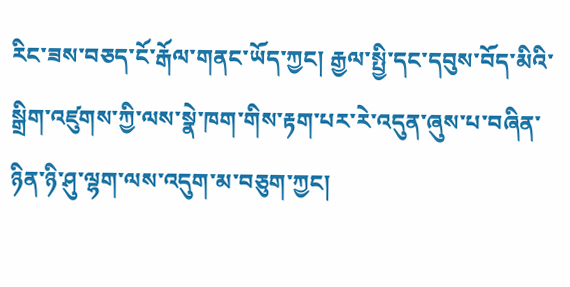རིང་ཟས་བཅད་ངོ་རྒོལ་གནང་ཡོད་ཀྱང། རྒྱལ་སྤྱི་དང་དབུས་བོད་མིའི་སྒྲིག་འཛུགས་ཀྱི་ལས་སྣེ་ཁག་གིས་རྟག་པར་རེ་འདུན་ཞུས་པ་བཞིན་ཉིན་ཉི་ཤུ་ལྷག་ལས་འདུག་མ་བཅུག་ཀྱང།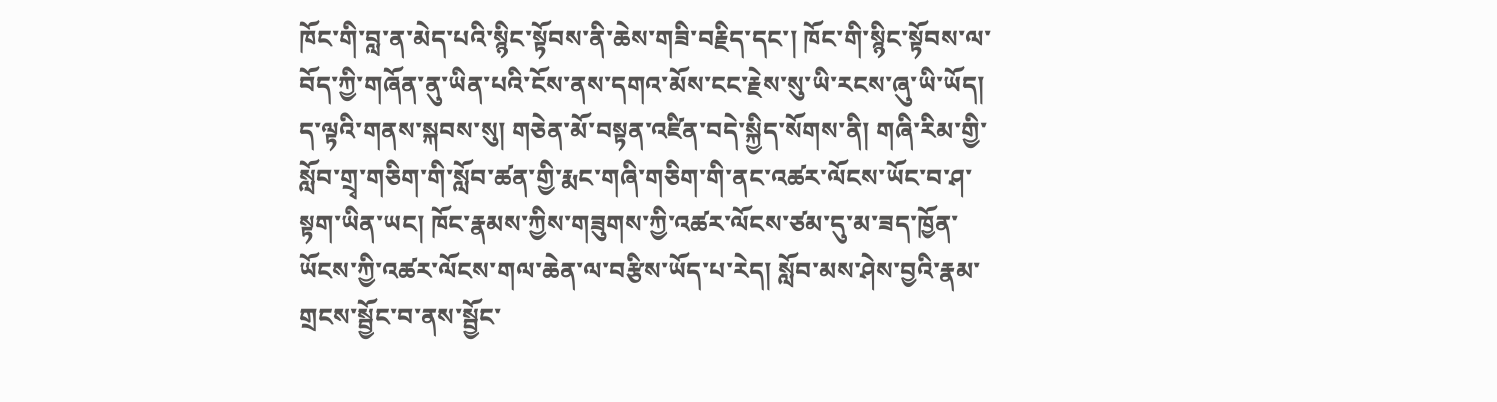ཁོང་གི་བླ་ན་མེད་པའི་སྙིང་སྟོབས་ནི་ཆེས་གཟི་བརྗིད་དང་། ཁོང་གི་སྙིང་སྟོབས་ལ་བོད་ཀྱི་གཞོན་ནུ་ཡིན་པའི་ངོས་ནས་དགའ་མོས་ངང་རྗེས་སུ་ཡི་རངས་ཞུ་ཡི་ཡོད།
ད་ལྟའི་གནས་སྐབས་སུ། གཅེན་མོ་བསྟན་འཛིན་བདེ་སྐྱིད་སོགས་ནི། གཞི་རིམ་གྱི་སློབ་གྲྭ་གཅིག་གི་སློབ་ཚན་གྱི་རྨང་གཞི་གཅིག་གི་ནང་འཚར་ལོངས་ཡོང་བ་ཤ་སྟག་ཡིན་ཡང། ཁོང་རྣམས་ཀྱིས་གཟུགས་ཀྱི་འཚར་ལོངས་ཙམ་དུ་མ་ཟད་ཁྱོན་ཡོངས་ཀྱི་འཚར་ལོངས་གལ་ཆེན་ལ་བརྩིས་ཡོད་པ་རེད། སློབ་མས་ཤེས་བྱའི་རྣམ་གྲངས་སྦྱོང་བ་ནས་སྦྱོང་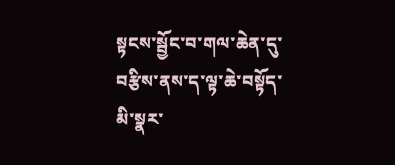སྟངས་སྦྱོང་བ་གལ་ཆེན་དུ་བརྩིས་ནས་ད་ལྟ་ཆེ་བསྟོད་མི་སྣར་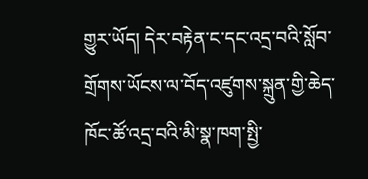གྱུར་ཡོད། དེར་བརྟེན་ང་དང་འདྲ་བའི་སློབ་གྲོགས་ཡོངས་ལ་བོད་འཛུགས་སྐྲུན་གྱི་ཆེད་ཁོང་ཚོ་འདྲ་བའི་མི་སྣ་ཁག་སྤྱི་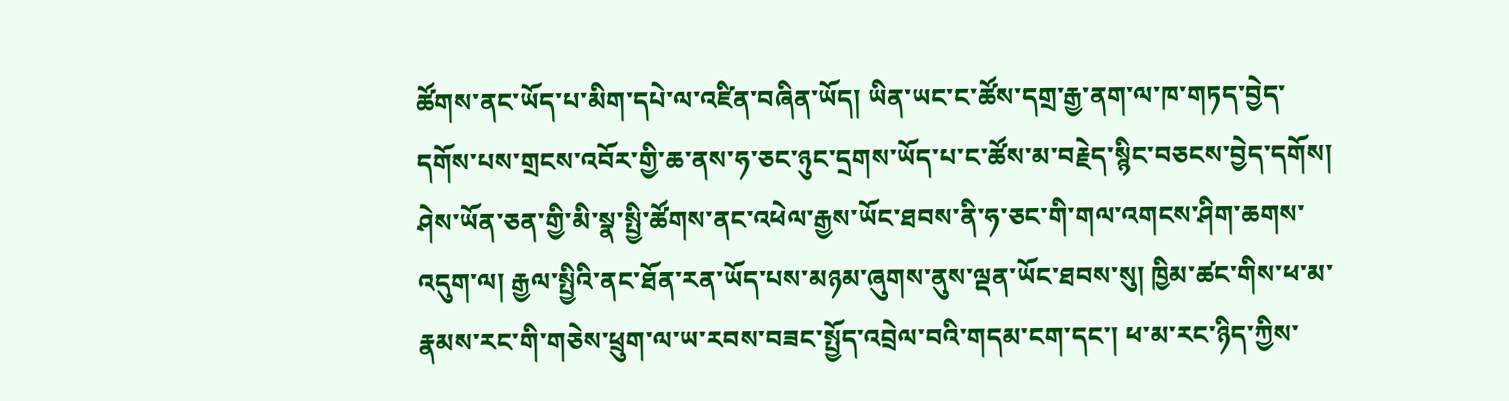ཚོགས་ནང་ཡོད་པ་མིག་དཔེ་ལ་འཛིན་བཞིན་ཡོད། ཡིན་ཡང་ང་ཚོས་དགྲ་རྒྱ་ནག་ལ་ཁ་གཏད་བྱེད་དགོས་པས་གྲངས་འབོར་གྱི་ཆ་ནས་ཧ་ཅང་ཉུང་དྲགས་ཡོད་པ་ང་ཚོས་མ་བརྗེད་སྙིང་བཅངས་བྱེད་དགོས། ཤེས་ཡོན་ཅན་གྱི་མི་སྣ་སྤྱི་ཚོགས་ནང་འཕེལ་རྒྱས་ཡོང་ཐབས་ནི་ཧ་ཅང་གི་གལ་འགངས་ཤིག་ཆགས་འདུག་ལ། རྒྱལ་སྤྱིའི་ནང་ཐོན་རན་ཡོད་པས་མཉམ་ཞུགས་ནུས་ལྡན་ཡོང་ཐབས་སུ། ཁྱིམ་ཚང་གིས་ཕ་མ་རྣམས་རང་གི་གཅེས་ཕྲུག་ལ་ཡ་རབས་བཟང་སྤྱོད་འབྲེལ་བའི་གདམ་ངག་དང་། ཕ་མ་རང་ཉིད་ཀྱིས་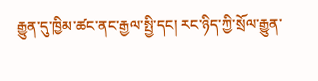རྒྱུན་དུ་ཁྱིམ་ཚང་ནང་རྒྱལ་སྤྱི་དང། རང་ཉིད་ཀྱི་སྲོལ་རྒྱུན་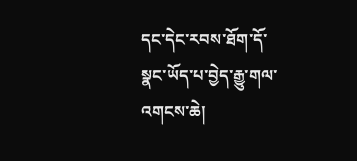དང་དེང་རབས་ཐོག་དོ་སྣང་ཡོད་པ་བྱེད་རྒྱུ་གལ་འགངས་ཆེ།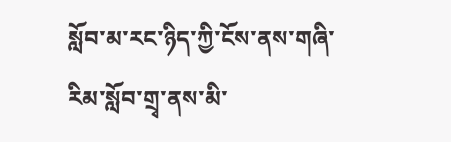སློབ་མ་རང་ཉིད་ཀྱི་ངོས་ནས་གཞི་རིམ་སློབ་གྲྭ་ནས་མི་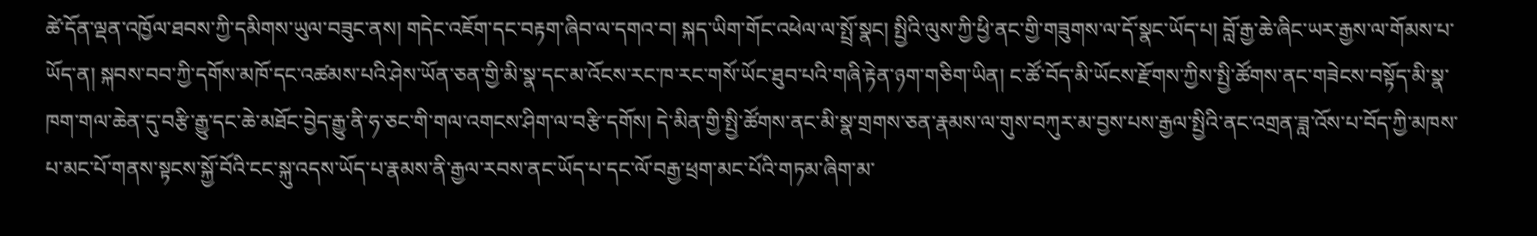ཚེ་དོན་ལྡན་འཁྱོལ་ཐབས་ཀྱི་དམིགས་ཡུལ་བཟུང་ནས། གདེང་འཇོག་དང་བརྟག་ཞིབ་ལ་དགའ་བ། སྐད་ཡིག་གོང་འཕེལ་ལ་སྤྲོ་སྣང། སྤྱིའི་ལུས་ཀྱི་ཕྱི་ནང་གྱི་གཟུགས་ལ་དོ་སྣང་ཡོད་པ། བློ་རྒྱ་ཆེ་ཞིང་ཡར་རྒྱས་ལ་གོམས་པ་ཡོད་ན། སྐབས་བབ་ཀྱི་དགོས་མཁོ་དང་འཚམས་པའི་ཤེས་ཡོན་ཅན་གྱི་མི་སྣ་དང་མ་འོངས་རང་ཁ་རང་གསོ་ཡོང་ཐུབ་པའི་གཞི་རྟེན་ཉག་གཅིག་ཡིན། ང་ཚོ་བོད་མི་ཡོངས་རྫོགས་ཀྱིས་སྤྱི་ཚོགས་ནང་གཟེངས་བསྟོད་མི་སྣ་ཁག་གལ་ཆེན་དུ་བརྩི་རྒྱུ་དང་ཆེ་མཐོང་བྱེད་རྒྱུ་ནི་ཧ་ཅང་གི་གལ་འགངས་ཤིག་ལ་བརྩི་དགོས། དེ་མིན་གྱི་སྤྱི་ཚོགས་ནང་མི་སྣ་གྲགས་ཅན་རྣམས་ལ་གུས་བཀུར་མ་བྱས་པས་རྒྱལ་སྤྱིའི་ནང་འགྲན་ཟླ་འོས་པ་བོད་ཀྱི་མཁས་པ་མང་པོ་གནས་སྟངས་སྐྱོ་བོའི་ངང་སྐུ་འདས་ཡོད་པ་རྣམས་ནི་རྒྱལ་རབས་ནང་ཡོད་པ་དང་ལོ་བརྒྱ་ཕྲག་མང་པོའི་གཏམ་ཞིག་མ་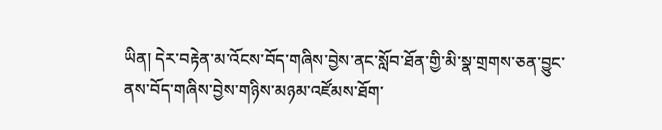ཡིན། དེར་བརྟེན་མ་འོངས་བོད་གཞིས་བྱེས་ནང་སློབ་ཐོན་གྱི་མི་སྣ་གྲགས་ཅན་བྱུང་ནས་བོད་གཞིས་བྱེས་གཉིས་མཉམ་འཛོམས་ཐོག་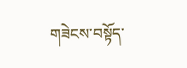གཟེངས་བསྟོད་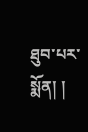ཐུབ་པར་སྨོན། །